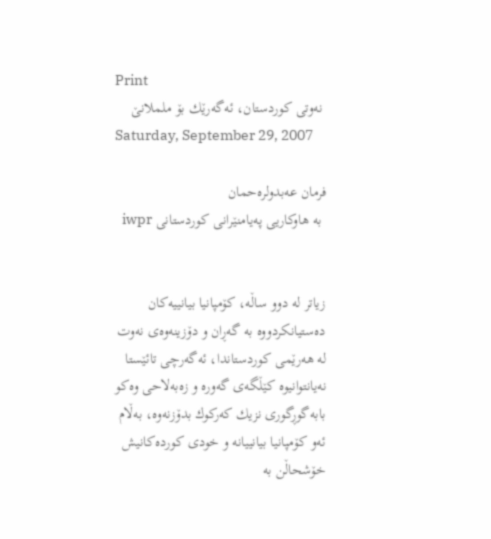Print
 نه‌وتی‌ كوردستان، ئه‌گه‌رێك بۆ ململانێ‌
Saturday, September 29, 2007

فرمان عه‌بدولره‌حمان
 به‌ هاوكاریی‌ په‌یامنێرانی‌ كوردستانی‌ iwpr


زیاتر له‌ دوو ساڵه‌، كۆمپانیا بیانییه‌كان ده‌ستیانكردووه‌ به‌ گه‌ڕان و دۆزینه‌وه‌ی‌ نه‌وت له‌ هه‌رێمی‌ كوردستاندا، ئه‌گه‌رچی‌ تائێستا نه‌یانتوانیوه‌ كێڵگه‌ی‌ گه‌وره‌ و زه‌به‌لاحی‌ وه‌كو بابه‌گوڕگوری‌ نزیك كه‌ركوك بدۆزنه‌وه‌، به‌ڵام ئه‌و كۆمپانیا بیانییانه‌ و خودی‌ كورده‌كانیش خۆشحاڵن به‌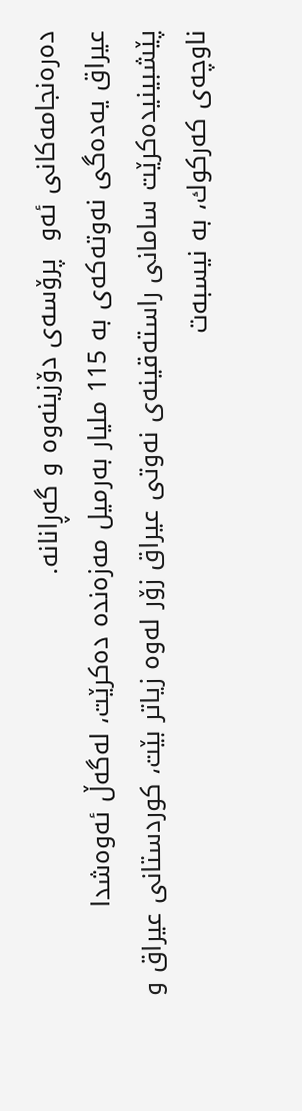ده‌ره‌نجامه‌كانی‌ ئه‌و  پرۆسه‌ی‌ دۆزینه‌وه‌ و گه‌ڕانانه‌.
عیراق یه‌ده‌گی‌ نه‌وته‌كه‌ی‌ به‌ 115 ملیار به‌رمیل مه‌زه‌نده‌ ده‌كرێت، له‌گه‌ڵ ئه‌وه‌شدا پێشبینیده‌كرێت سامانی‌ راسته‌قینه‌ی‌ نه‌وتی عیراق زۆر له‌وه‌ زیاتر بێت، كوردستانی‌ عیراق و ناوچه‌ی‌ كه‌ركوك، به‌ نیسبه‌ت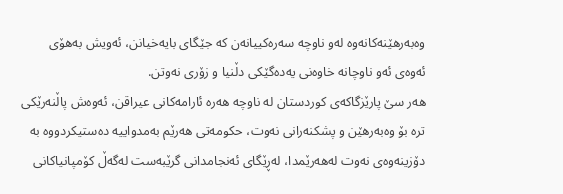وه‌به‌رهێنه‌كانه‌وه‌ له‌و ناوچه‌ سه‌ره‌كییانه‌ن كه‌ جێگای‌ بایه‌خیانن، ئه‌ویش به‌هۆی‌ ئه‌وه‌ی‌ ئه‌و ناوچانه‌ خاوه‌نی‌ یه‌ده‌گێكی‌ دڵنیا و زۆری‌ نه‌وتن.
هه‌ر سێ‌ پارێزگاكه‌ی‌ كوردستان له‌ ناوچه‌ هه‌ره‌ ئارامه‌كانی‌ عیراقن، ئه‌وه‌ش پاڵنه‌رێكی‌ تره‌ بۆ وه‌به‌رهێن و پشكنه‌رانی‌ نه‌وت، حكومه‌تی‌ هه‌رێم به‌مدواییه‌ ده‌ستیكردووه‌ به‌ دۆزینه‌وه‌ی‌ نه‌وت له‌هه‌رێمدا، له‌ڕێگای‌ ئه‌نجامدانی‌ گرێبه‌ست له‌گه‌ڵ كۆمپانیاكانی‌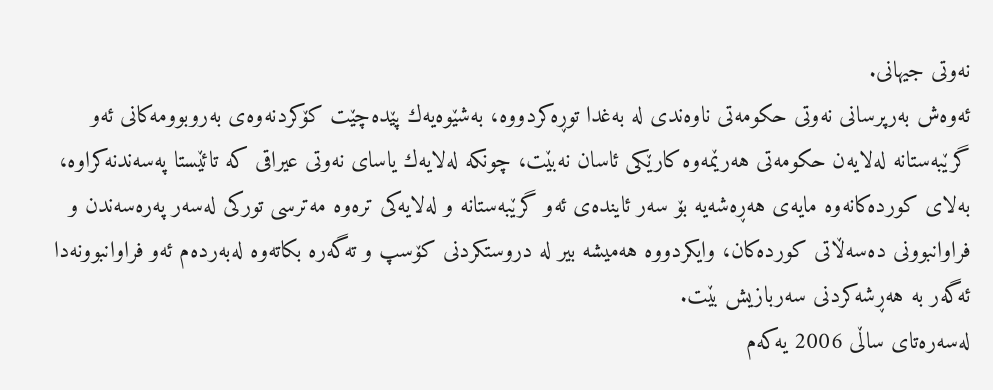نه‌وتی‌ جیهانی‌.
ئه‌وه‌ش به‌رپرسانی‌ نه‌وتی‌ حكومه‌تی‌ ناوه‌ندی‌ له‌ به‌غدا توڕه‌كردووه‌، به‌شێوه‌یه‌ك پێده‌چێت كۆكردنه‌وه‌ی‌ به‌روبوومه‌كانی‌ ئه‌و گرێبه‌ستانه‌ له‌لایه‌ن حكومه‌تی‌ هه‌رێمه‌وه‌ كارێكی‌ ئاسان نه‌بێت، چونكه‌ له‌لایه‌ك یاسای‌ نه‌وتی‌ عیراقی‌ كه‌ تائێستا په‌سه‌ندنه‌كراوه‌، به‌لای‌ كورده‌كانه‌وه‌ مایه‌ی‌ هه‌ڕه‌شه‌یه‌ بۆ سه‌ر ئاینده‌ی‌ ئه‌و گرێبه‌ستانه‌ و له‌لایه‌كی‌ تره‌وه‌ مه‌ترسی‌ توركی‌ له‌سه‌ر په‌ره‌سه‌ندن و فراوانبوونی‌ ده‌سه‌ڵاتی‌ كورده‌كان، وایكردووه‌ هه‌میشه‌ بیر له‌ دروستكردنی‌ كۆسپ و ته‌گه‌ره‌ بكاته‌وه‌ له‌به‌رده‌م ئه‌و فراوانبوونه‌دا ئه‌گه‌ر به‌ هه‌ڕشه‌كردنی‌ سه‌ربازیش بێت.
له‌سه‌ره‌تای‌ ساڵی‌ 2006 یه‌كه‌م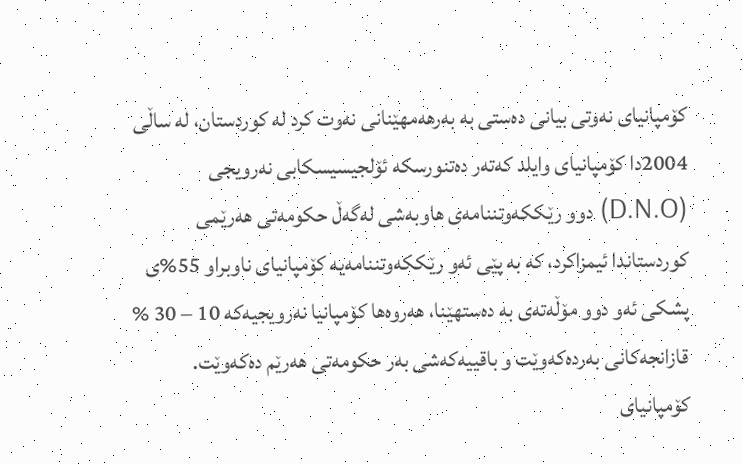كۆمپانیای‌ نه‌وتی‌ بیانی‌ ده‌ستی‌ به‌ به‌رهه‌مهێنانی‌ نه‌وت كرد له‌ كوردستان، له‌ ساڵی‌ 2004دا كۆمپانیای‌ وایلد كه‌ته‌ر ده‌تنورسكه‌ ئۆلجیسیسكابی‌ نه‌رویجی‌ (D.N.O) دوو رێككه‌وتننامه‌ی‌ هاوبه‌شی له‌گه‌ڵ حكومه‌تی‌ هه‌رێمی‌ كوردستاندا ئیمزاكرد، كه‌ به‌ پێی‌ ئه‌و رێككه‌وتننامه‌یه‌ كۆمپانیای‌ ناوبراو 55%ی‌ پشكی‌ ئه‌و دوو مۆڵه‌ته‌ی‌ به‌ ده‌ستهێنا، هه‌روه‌ها كۆمپانیا نه‌رویجیه‌كه‌ 10 – 30 % قازانجه‌كانی‌ به‌رده‌كه‌وێت و باقییه‌كه‌شی‌ به‌ر حكومه‌تی‌ هه‌رێم ده‌كه‌وێت.
كۆمپانیای‌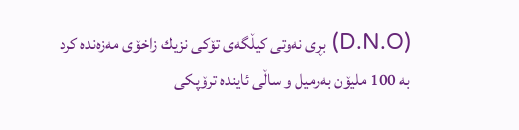(D.N.O) بڕی‌ نه‌وتی‌ كیڵگه‌ی‌ تۆكی‌ نزیك زاخۆی‌ مه‌زه‌نده‌ كرد به‌ 100 ملیۆن به‌رمیل و ساڵی‌ ئاینده‌ ترۆپكی‌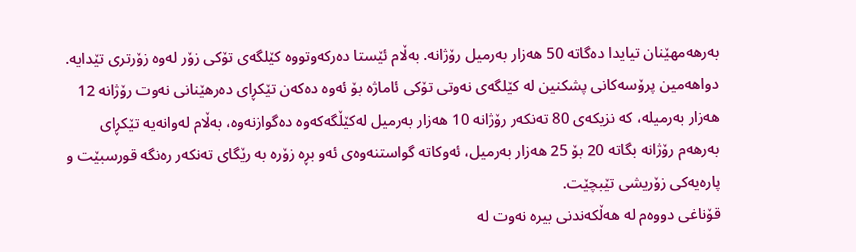به‌رهه‌مهێنان تیایدا ده‌گاته‌ 50 هه‌زار به‌رمیل رۆژانه‌. به‌ڵام ئێستا ده‌ركه‌وتووه‌ كێلگه‌ی‌ تۆكی‌ زۆر له‌وه‌ زۆرتری‌ تێدایه‌.
دواهه‌مین پرۆسه‌كانی‌ پشكنین له‌ كێلگه‌ی‌ نه‌وتی‌ تۆكی‌ ئاماژه‌ بۆ ئه‌وه‌ ده‌كه‌ن تێكڕای‌ ده‌رهێنانی‌ نه‌وت رۆژانه‌ 12 هه‌زار به‌رمیله‌، كه‌ نزیكه‌ی‌ 80 ته‌نكه‌ر رۆژانه‌ 10 هه‌زار به‌رمیل له‌كێڵگه‌كه‌وه‌ ده‌گوازنه‌وه‌، به‌ڵام له‌وانه‌یه‌ تێكڕای‌ به‌رهه‌م رۆژانه‌ بگاته‌ 20 بۆ 25 هه‌زار به‌رمیل، ئه‌وكاته‌ گواستنه‌وه‌ی‌ ئه‌و بڕه‌ زۆره‌ به‌ رێگای‌ ته‌نكه‌ر ره‌نگه‌ قورسبێت و پاره‌یه‌كی‌ زۆریشی‌ تێبچێت.
قۆناغی‌ دووه‌م له‌ هه‌ڵكه‌ندنی‌ بیره‌ نه‌وت له‌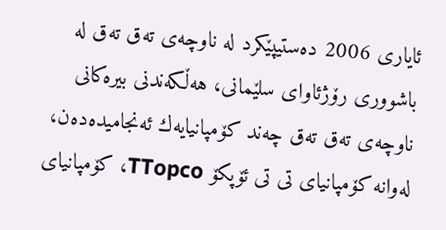ئایاری‌ 2006 ده‌ستیپێكرد له‌ ناوچه‌ی‌ ته‌ق ته‌ق له‌ باشووری‌ رۆژئاوای‌ سلێمانی‌، هه‌ڵكه‌ندنی‌ بیره‌كانی‌ ناوچه‌ی‌ ته‌ق ته‌ق چه‌ند كۆمپانیایه‌ك ئه‌نجامیده‌ده‌ن، له‌وانه‌ كۆمپانیای‌ تی‌ تی‌ ئۆپكۆ TTopco، كۆمپانیای‌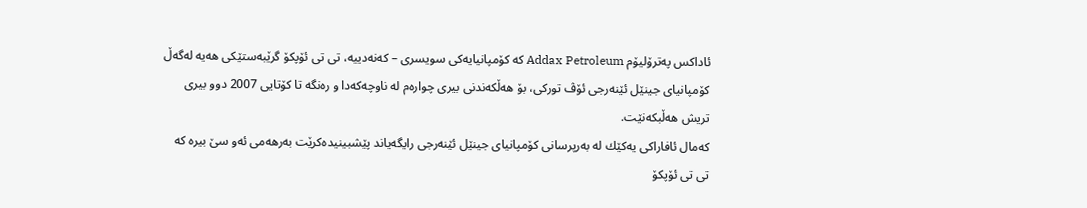ئاداكس په‌ترۆلیۆم Addax Petroleum كه‌ كۆمپانیایه‌كی‌ سویسری‌ – كه‌نه‌دییه‌، تی‌ تی‌ ئۆپكۆ گرێبه‌ستێكی‌ هه‌یه‌ له‌گه‌ڵ كۆمپانیای‌ جینێل ئێنه‌رجی‌ ئۆڤ توركی‌، بۆ هه‌ڵكه‌ندنی‌ بیری‌ چواره‌م له‌ ناوچه‌كه‌دا و ره‌نگه‌ تا كۆتایی‌ 2007 دوو بیری‌ تریش هه‌ڵبكه‌نێت.
كه‌مال ئافاراكی‌ یه‌كێك له‌ به‌رپرسانی‌ كۆمپانیای‌ جینێل ئێنه‌رجی‌ رایگه‌یاند پێشبینیده‌كرێت به‌رهه‌می‌ ئه‌و سێ‌ بیره‌ كه‌ تی‌ تی‌ ئۆپكۆ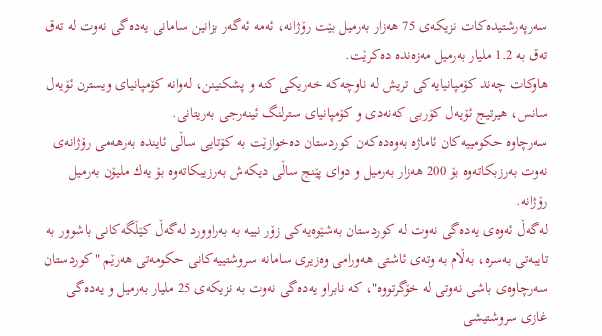سه‌رپه‌رشتیده‌كات نزیكه‌ی‌ 75 هه‌زار به‌رمیل بێت رۆژانه‌، ئه‌مه‌ ئه‌گه‌ر بزانین سامانی‌ یه‌ده‌گی‌ نه‌وت له‌ ته‌ق ته‌ق به‌ 1.2 ملیار به‌رمیل مه‌زه‌نده‌ ده‌كرێت.
هاوكات چه‌ند كۆمپانیایه‌كی‌ تریش له‌ ناوچه‌كه‌ خه‌ریكی‌ كنه‌ و پشكنینن، له‌وانه‌ كۆمپانیای‌ ویسترن ئۆیه‌ل سانس، هیرتیج ئۆیه‌ل كۆربی‌ كه‌نه‌دی‌ و كۆمپانیای‌ سترلنگ ئینه‌رجی‌ به‌ریتانی‌.
سه‌رچاوه‌ حكومییه‌كان ئاماژه‌ به‌وه‌ده‌كه‌ن كوردستان ده‌خوازێت به‌ كۆتایی‌ ساڵی‌ ئاینده‌ به‌رهه‌می‌ رۆژانه‌ی‌ نه‌وت به‌رزبكاته‌وه‌ بۆ 200 هه‌زار به‌رمیل و دوای‌ پێنج ساڵی‌ دیكه‌ش به‌رزیبكاته‌وه‌ بۆ یه‌ك ملیۆن به‌رمیل رۆژانه‌.
له‌گه‌ڵ ئه‌وه‌ی‌ یه‌ده‌گی‌ نه‌وت له‌ كوردستان به‌شێوه‌یه‌كی‌ زۆر نییه‌ به‌ به‌راوورد له‌گه‌ڵ كێڵگه‌كانی‌ باشوور به‌ تایبه‌تی‌ به‌سره‌، به‌ڵام به‌ وته‌ی‌ ئاشتی‌ هه‌ورامی‌ وه‌زیری‌ سامانه‌ سروشتییه‌كانی‌ حكومه‌تی‌ هه‌رێم "كوردستان سه‌رچاوه‌ی‌ باشی‌ نه‌وتی‌ له‌ خۆگرتووه‌"، كه‌ نابراو یه‌ده‌گی‌ نه‌وت به‌ نزیكه‌ی‌ 25 ملیار به‌رمیل و یه‌ده‌گی‌ غازی‌ سروشتیشی‌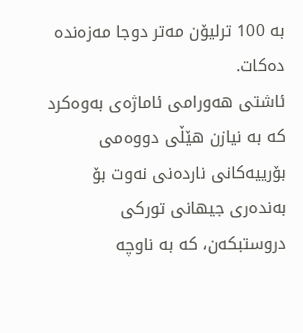به‌ 100 ترلیۆن مه‌تر دوجا مه‌زه‌نده‌ ده‌كات.
ئاشتی‌ هه‌ورامی‌ ئاماژه‌ی‌ به‌وه‌كرد كه‌ به‌ نیازن هێڵی‌ دووه‌می‌ بۆرییه‌كانی‌ نارده‌نی‌ نه‌وت بۆ به‌نده‌ری‌ جیهانی‌ توركی‌ دروستبكه‌ن، كه‌ به‌ ناوچه‌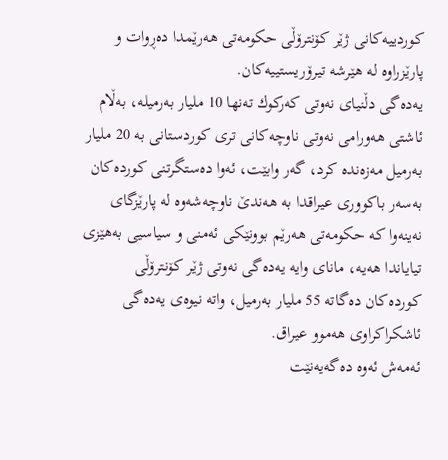كوردییه‌كانی‌ ژێر كۆنترۆڵی‌ حكومه‌تی‌ هه‌رێمدا ده‌ڕوات و پارێزراوه‌ له‌ هێرشه‌ تیرۆریستییه‌كان.
یه‌ده‌گی‌ دڵنیای‌ نه‌وتی‌ كه‌ركوك ته‌نها 10 ملیار به‌رمیله‌، به‌ڵام ئاشتی‌ هه‌ورامی‌ نه‌وتی‌ ناوچه‌كانی‌ تری‌ كوردستانی‌ به‌ 20 ملیار به‌رمیل مه‌زه‌نده‌ كرد، گه‌ر وابێت، ئه‌وا ده‌ستگرتنی‌ كورده‌كان به‌سه‌ر باكووری‌ عیراقدا به‌ هه‌ندێ‌ ناوچه‌شه‌وه‌ له‌ پارێزگای‌ نه‌ینه‌وا كه‌ حكومه‌تی‌ هه‌رێم بوونێكی‌ ئه‌منی‌ و سیاسیی‌ به‌هێزی‌ تیایاندا هه‌یه‌، مانای‌ وایه‌ یه‌ده‌گی‌ نه‌وتی‌ ژێر كۆنترۆڵی‌ كورده‌كان ده‌گاته‌ 55 ملیار به‌رمیل، واته‌ نیوه‌ی‌ یه‌ده‌گی‌ ئاشكراكراوی‌ هه‌موو عیراق.
ئه‌مه‌ش ئه‌وه‌ ده‌گه‌یه‌نێت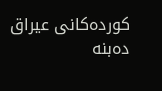كورده‌كانی‌ عیراق ده‌بنه‌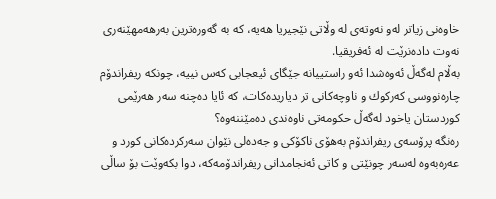خاوه‌نی‌ زیاتر له‌و نه‌وته‌ی‌ له‌ وڵاتی‌ نێجیریا هه‌یه‌، كه‌ به‌ گه‌وره‌ترین به‌رهه‌مهێنه‌ری‌ نه‌وت داده‌نرێت له‌ ئه‌فریقیا.
به‌ڵام له‌گه‌ڵ ئه‌وه‌شدا ئه‌و راستییانه‌ جێگای‌ ئیعجابی‌ كه‌س نییه‌، چونكه‌ ریفراندۆم چاره‌نووسی‌ كه‌ركوك و ناوچه‌كانی‌ تر دیاریده‌كات، كه‌ ئایا ده‌چنه‌ سه‌ر هه‌رێمی‌ كوردستان یاخود له‌گه‌ڵ حكومه‌تی‌ ناوه‌ندی‌ ده‌مێننه‌وه‌؟
ره‌نگه‌ پرۆسه‌ی‌ ریفراندۆم به‌هۆی‌ ناكۆكی‌ و جه‌ده‌لی‌ نێوان سه‌ركرده‌كانی‌ كورد و عه‌ره‌به‌وه‌ له‌سه‌ر چونێتی‌ و كاتی‌ ئه‌نجامدانی‌ ریفراندۆمه‌كه‌، دوا بكه‌وێت بۆ ساڵی‌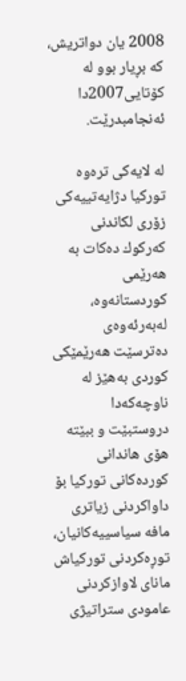2008 یان دواتریش، كه‌ بڕیار بوو له‌ كۆتایی‌2007دا ئه‌نجامبدرێت.

له‌ لایه‌كی‌ تره‌وه‌ توركیا دژایه‌تییه‌كی‌ زۆری‌ لكاندنی‌ كه‌ركوك ده‌كات به‌ هه‌رێمی‌ كوردستانه‌وه‌، له‌به‌رئه‌وه‌ی‌ ده‌ترسێت هه‌رێمێكی‌ كوردی‌ به‌هێز له‌ ناوچه‌كه‌دا دروستبێت و ببێته‌ هۆی‌ هاندانی‌ كورده‌كانی‌ توركیا بۆ داواكردنی‌ زیاتری‌ مافه‌ سیاسییه‌كانیان، توڕه‌كردنی‌ توركیاش مانای‌ لاوازكردنی‌ عامودی‌ ستراتیژی‌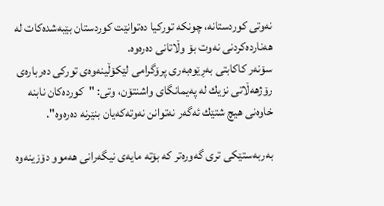نه‌وتی‌ كوردستانه‌، چونكه‌ توركیا ده‌توانێت كوردستان بێبه‌شده‌كات له‌ هه‌نارده‌كردنی‌ نه‌وت بۆ وڵاتانی‌ ده‌ره‌وه‌.
سۆنه‌ر كاكابتی‌ به‌ڕێوه‌به‌ری‌ پرۆگرامی‌ لێكۆڵینه‌وه‌ی‌ توركی‌ ده‌رباره‌ی‌ رۆژهه‌ڵاتی‌ نزیك له‌ په‌یمانگای‌ واشنتۆن، وتی‌: "كورده‌كان نابنه‌ خاوه‌نی‌ هیچ شتێك ئه‌گه‌ر نه‌توانن نه‌وته‌كه‌یان بنێرنه‌ ده‌ره‌وه‌".

به‌ربه‌ستێكی‌ تری‌ گه‌وره‌تر كه‌ بۆته‌ مایه‌ی‌ نیگه‌رانی‌ هه‌موو دۆزینه‌وه‌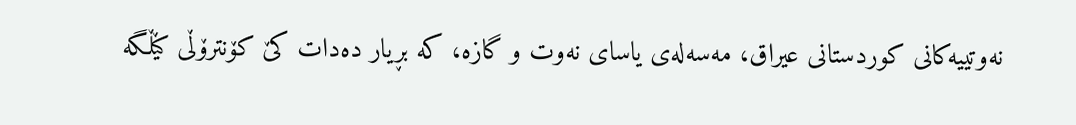نه‌وتییه‌كانی‌ كوردستانی‌ عیراق، مه‌سه‌له‌ی‌ یاسای‌ نه‌وت و گازه‌، كه‌ بڕیار ده‌دات كێ‌ كۆنترۆڵی‌ كێڵگه‌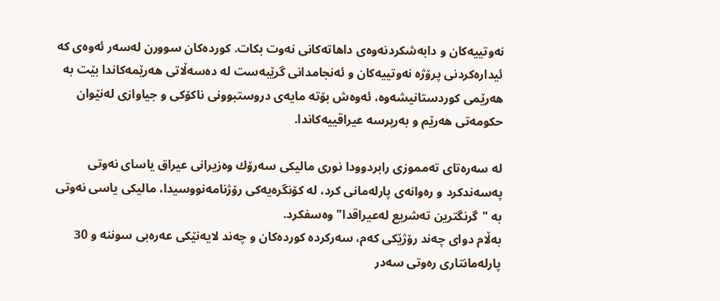نه‌وتییه‌كان و دابه‌شكردنه‌وه‌ی‌ داهاته‌كانی‌ نه‌وت بكات. كورده‌كان سوورن له‌سه‌ر ئه‌وه‌ی‌ كه‌ ئیداره‌كردنی‌ پرۆژه‌ نه‌وتییه‌كان و ئه‌نجامدانی‌ گرێبه‌ست له‌ ده‌سه‌ڵاتی‌ هه‌رێمه‌كاندا بێت به‌ هه‌رێمی‌ كوردستانیشه‌وه‌، ئه‌وه‌ش بۆته‌ مایه‌ی‌ دروستبوونی‌ ناكۆكی‌ و جیاوازی‌ له‌نێوان حكومه‌تی‌ هه‌رێم و به‌رپرسه‌ عیراقییه‌كاندا.

له‌ سه‌ره‌تای‌ ته‌مموزی‌ رابردوودا نوری‌ مالیكی‌ سه‌رۆك وه‌زیرانی‌ عیراق یاسای‌ نه‌وتی‌ په‌سه‌ندكرد و ره‌وانه‌ی‌ پارله‌مانی‌ كرد، له‌ كۆنگره‌یه‌كی‌ رۆژنامه‌نووسیدا، مالیكی‌ یاسی‌ نه‌وتی‌ به‌ "گرنگترین ته‌شریع له‌عیراقدا" وه‌سفكرد.
به‌ڵام دوای‌ چه‌ند رۆژێكی‌ كه‌م، سه‌ركرده‌ كورده‌كان و چه‌ند لایه‌نێكی‌ عه‌ره‌بی‌ سوننه‌ و 30 پارله‌مانتاری‌ ره‌وتی‌ سه‌در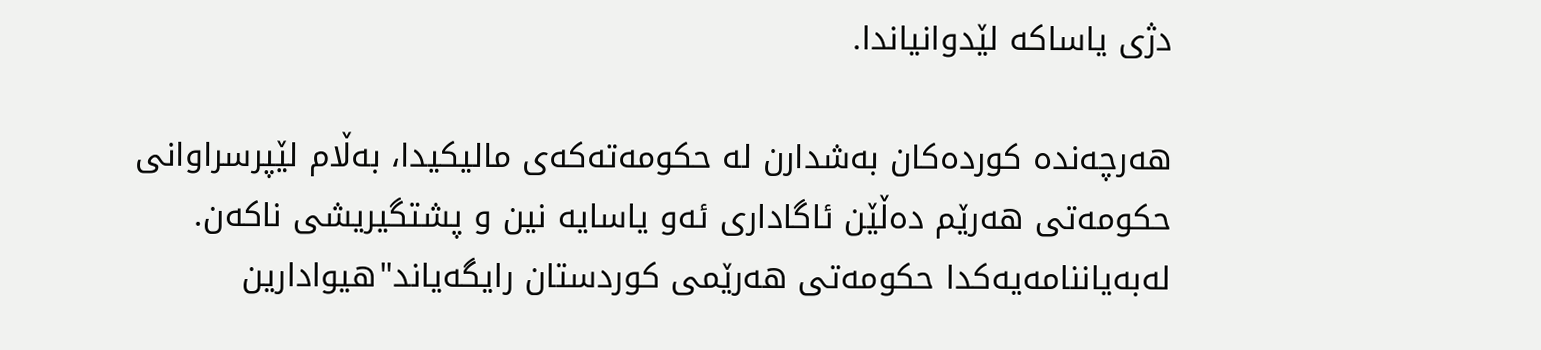دژی‌ یاساكه‌ لێدوانیاندا.

هه‌رچه‌نده‌ كورده‌كان به‌شدارن له‌ حكومه‌ته‌كه‌ی‌ مالیكیدا، به‌ڵام لێپرسراوانی‌ حكومه‌تی‌ هه‌رێم ده‌ڵێن ئاگاداری‌ ئه‌و یاسایه‌ نین و پشتگیریشی‌ ناكه‌ن.
له‌به‌یاننامه‌یه‌كدا حكومه‌تی‌ هه‌رێمی‌ كوردستان رایگه‌یاند"هیوادارین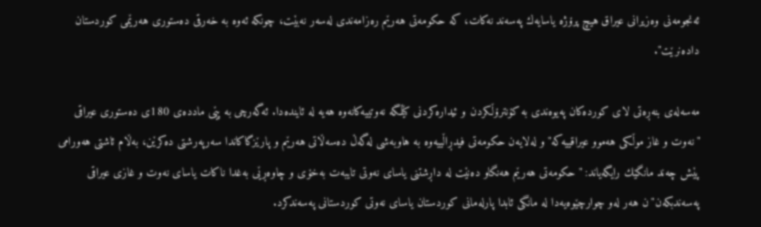ئه‌نجومه‌نی‌ وه‌زیرانی‌ عیراق هیچ پرۆژه‌ یاسایه‌ك په‌سه‌ند نه‌كات، كه‌ حكومه‌تی‌ هه‌رێم ره‌زامه‌ندی‌ له‌سه‌ر نه‌بێت، چونكه‌ ئه‌وه‌ به‌ خه‌رقی‌ ده‌ستوری‌ هه‌رێمی‌ كوردستان داده‌نرێت".

مه‌سه‌له‌ی‌ بنه‌ڕه‌تی‌ لای‌ كورده‌كان په‌یوه‌ندی‌ به‌ كۆنترۆڵكردن و ئیداره‌كردنی‌ كێڵگه‌ نه‌وتییه‌كانه‌وه‌ هه‌یه‌ له‌ ئاینده‌دا. ئه‌گه‌رچی‌ به‌ پێی‌ مادده‌ی‌ 180ی‌ ده‌ستوری‌ عیراقی‌ "نه‌وت و غاز موڵكی‌ هه‌موو عیراقییه‌كه‌" و له‌لایه‌ن حكومه‌تی‌ فیدڕاڵییه‌وه‌ به‌ هاوبه‌شی‌ له‌گه‌ڵ ده‌سه‌ڵاتی‌ هه‌رێم و پارێزگاكاندا سه‌رپه‌رشتی‌ ده‌كرێن، به‌ڵام ئاشتی‌ هه‌ورامی‌ پێش چه‌ند مانگێك رایگه‌یاند: "حكومه‌تی‌ هه‌رێم هه‌نگاو ده‌نێت له‌ داڕشتنی‌ یاسای‌ نه‌وتی‌ تایبه‌ت به‌خۆی‌ و چاوه‌ڕێی‌ به‌غدا ناكات یاسای‌ نه‌وت و غازی‌ عیراقی‌ په‌سه‌ندبكه‌ن"ن هه‌ر له‌و چوارچێوه‌یه‌دا له‌ مانگی‌ ئابدا پارله‌مانی‌ كوردستان یاسای‌ نه‌وتی‌ كوردستانی‌ په‌سه‌ندكرد.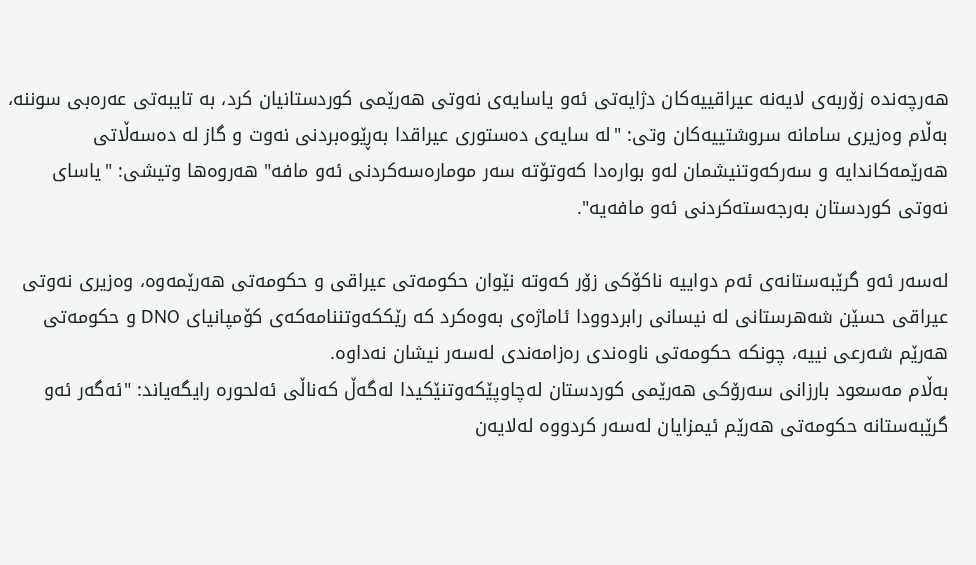هه‌رچه‌نده‌ زۆربه‌ی‌ لایه‌نه‌ عیراقییه‌كان دژایه‌تی‌ ئه‌و یاسایه‌ی‌ نه‌وتی‌ هه‌رێمی‌ كوردستانیان كرد، به‌ تایبه‌تی‌ عه‌ره‌بی‌ سوننه‌، به‌ڵام وه‌زیری‌ سامانه‌ سروشتییه‌كان وتی‌: "له‌ سایه‌ی‌ ده‌ستوری‌ عیراقدا به‌ڕێوه‌بردنی‌ نه‌وت و گاز له‌ ده‌سه‌ڵاتی‌ هه‌رێمه‌كاندایه‌ و سه‌ركه‌وتنیشمان له‌و بواره‌دا كه‌وتۆته‌ سه‌ر موماره‌سه‌كردنی‌ ئه‌و مافه‌" هه‌روه‌ها وتیشی‌: "یاسای‌ نه‌وتی‌ كوردستان به‌رجه‌سته‌كردنی‌ ئه‌و مافه‌یه‌".

له‌سه‌ر ئه‌و گرێبه‌ستانه‌ی‌ ئه‌م دواییه‌ ناكۆكی‌ زۆر كه‌وته‌ نێوان حكومه‌تی‌ عیراقی‌ و حكومه‌تی‌ هه‌رێمه‌وه‌، وه‌زیری‌ نه‌وتی‌ عیراقی‌ حسێن شه‌هرستانی‌ له‌ نیسانی‌ رابردوودا ئاماژه‌ی‌ به‌وه‌كرد كه‌ رێككه‌وتننامه‌كه‌ی‌ كۆمپانیای‌ DNO و حكومه‌تی‌ هه‌رێم شه‌رعی‌ نییه‌، چونكه‌ حكومه‌تی‌ ناوه‌ندی‌ ره‌زامه‌ندی‌ له‌سه‌ر نیشان نه‌داوه‌.
به‌ڵام مه‌سعود بارزانی‌ سه‌رۆكی‌ هه‌رێمی‌ كوردستان له‌چاوپێكه‌وتنێكیدا له‌گه‌ڵ كه‌ناڵی‌ ئه‌لحوره‌ رایگه‌یاند: "ئه‌گه‌ر ئه‌و گرێبه‌ستانه‌ حكومه‌تی‌ هه‌رێم ئیمزایان له‌سه‌ر كردووه‌ له‌لایه‌ن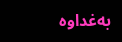به‌غداوه‌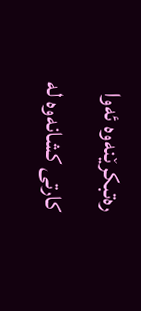ره‌تبكرێنه‌وه‌ ئه‌وا كارتی‌ كشانه‌وه‌ له‌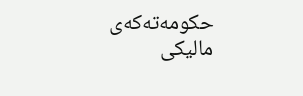حكومه‌ته‌كه‌ی‌ مالیكی‌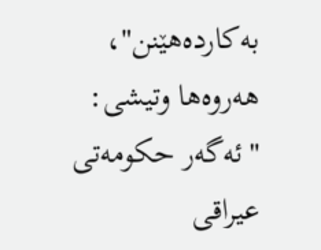به‌كارده‌هێنن"، هه‌روه‌ها وتیشی‌: "ئه‌گه‌ر حكومه‌تی‌ عیراقی‌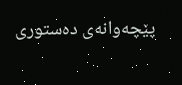پێچه‌وانه‌ی‌ ده‌ستوری‌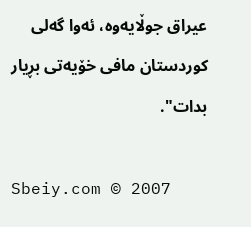عیراق جوڵایه‌وه‌، ئه‌وا گه‌لی‌ كوردستان مافی‌ خۆیه‌تی‌ بڕیار بدات".

Sbeiy.com © 2007